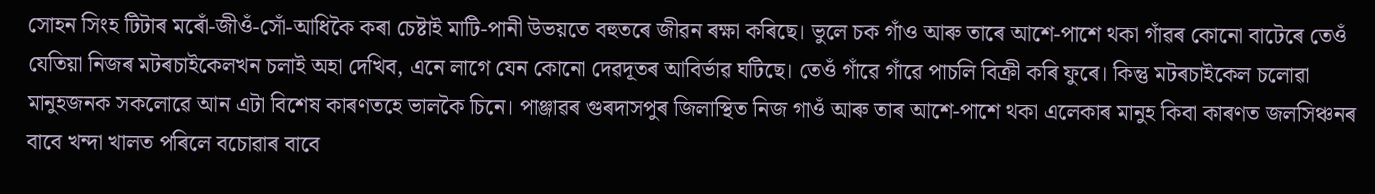সোহন সিংহ টিটাৰ মৰোঁ-জীওঁ-সোঁ-আধিকৈ কৰা চেষ্টাই মাটি-পানী উভয়তে বহুতৰে জীৱন ৰক্ষা কৰিছে। ভুলে চক গাঁও আৰু তাৰে আশে-পাশে থকা গাঁৱৰ কোনো বাটেৰে তেওঁ যেতিয়া নিজৰ মটৰচাইকেলখন চলাই অহা দেখিব, এনে লাগে যেন কোনো দেৱদূতৰ আবিৰ্ভাৱ ঘটিছে। তেওঁ গাঁৱে গাঁৱে পাচলি বিক্ৰী কৰি ফুৰে। কিন্তু মটৰচাইকেল চলোৱা মানুহজনক সকলোৱে আন এটা বিশেষ কাৰণতহে ভালকৈ চিনে। পাঞ্জাৱৰ গুৰদাসপুৰ জিলাস্থিত নিজ গাওঁ আৰু তাৰ আশে-পাশে থকা এলেকাৰ মানুহ কিবা কাৰণত জলসিঞ্চনৰ বাবে খন্দা খালত পৰিলে বচোৱাৰ বাবে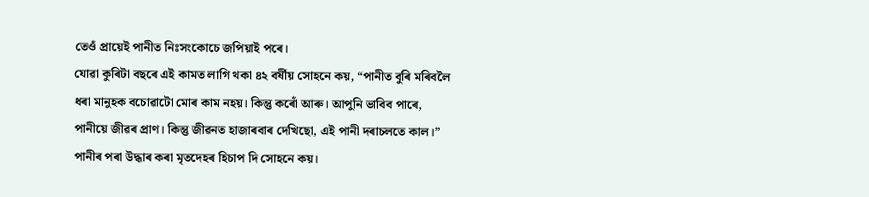তেওঁ প্ৰায়েই পানীত নিঃসংকোচে জপিয়াই পৰে।
যোৱা কুৰিটা বছৰে এই কামত লাগি থকা ৪২ বৰ্ষীয় সোহনে কয়, “পানীত বুৰি মৰিবলৈ ধৰা মানুহক বচোৱাটো মোৰ কাম নহয়। কিন্তু কৰোঁ আৰু। আপুনি ভাবিব পাৰে, পানীয়ে জীৱৰ প্ৰাণ। কিন্তু জীৱনত হাজাৰবাৰ দেখিছো, এই পানী দৰাচলতে কাল।” পানীৰ পৰা উদ্ধাৰ কৰা মৃতদেহৰ হিচাপ দি সোহনে কয়।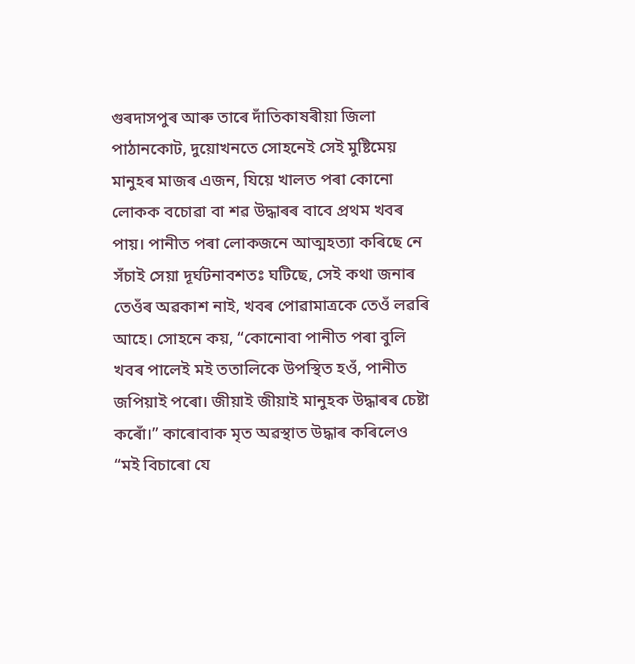গুৰদাসপুৰ আৰু তাৰে দাঁতিকাষৰীয়া জিলা পাঠানকোট, দুয়োখনতে সোহনেই সেই মুষ্টিমেয় মানুহৰ মাজৰ এজন, যিয়ে খালত পৰা কোনো লোকক বচোৱা বা শৱ উদ্ধাৰৰ বাবে প্ৰথম খবৰ পায়। পানীত পৰা লোকজনে আত্মহত্যা কৰিছে নে সঁচাই সেয়া দূৰ্ঘটনাবশতঃ ঘটিছে, সেই কথা জনাৰ তেওঁৰ অৱকাশ নাই, খবৰ পোৱামাত্ৰকে তেওঁ লৱৰি আহে। সোহনে কয়, “কোনোবা পানীত পৰা বুলি খবৰ পালেই মই ততালিকে উপস্থিত হওঁ, পানীত জপিয়াই পৰো। জীয়াই জীয়াই মানুহক উদ্ধাৰৰ চেষ্টা কৰোঁ।” কাৰোবাক মৃত অৱস্থাত উদ্ধাৰ কৰিলেও “মই বিচাৰো যে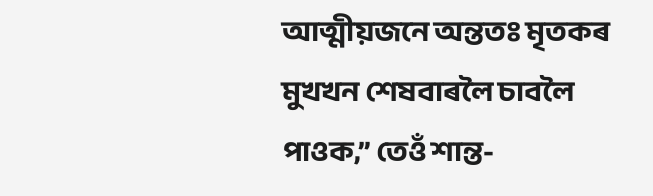আত্মীয়জনে অন্ততঃ মৃতকৰ মুখখন শেষবাৰলৈ চাবলৈ পাওক,” তেওঁ শান্ত-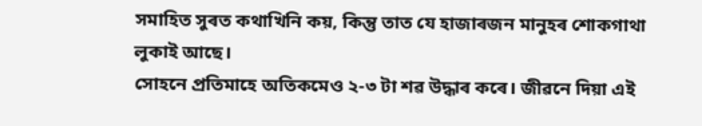সমাহিত সুৰত কথাখিনি কয়, কিন্তু তাত যে হাজাৰজন মানুহৰ শোকগাথা লুকাই আছে।
সোহনে প্ৰতিমাহে অতিকমেও ২-৩ টা শৱ উদ্ধাৰ কৰে। জীৱনে দিয়া এই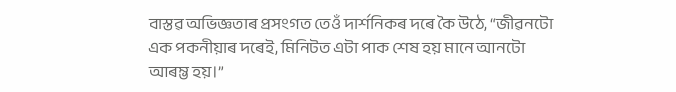বাস্তৱ অভিজ্ঞতাৰ প্ৰসংগত তেওঁ দাৰ্শনিকৰ দৰে কৈ উঠে, “জীৱনটো এক পকনীয়াৰ দৰেই, মিনিটত এটা পাক শেষ হয় মানে আনটো আৰম্ভ হয়।”